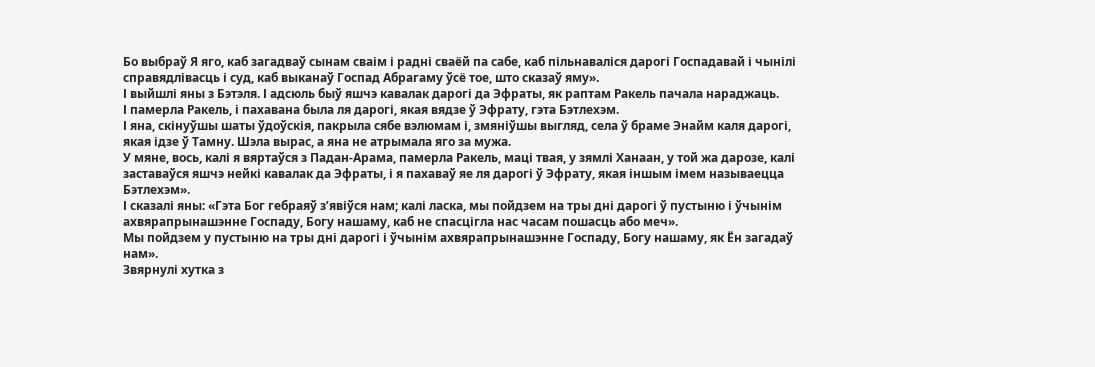Бо выбраў Я яго, каб загадваў сынам сваім і радні сваёй па сабе, каб пільнаваліся дарогі Госпадавай і чынілі справядлівасць і суд, каб выканаў Госпад Абрагаму ўсё тое, што сказаў яму».
І выйшлі яны з Бэтэля. І адсюль быў яшчэ кавалак дарогі да Эфраты, як раптам Ракель пачала нараджаць.
І памерла Ракель, і пахавана была ля дарогі, якая вядзе ў Эфрату, гэта Бэтлехэм.
І яна, скінуўшы шаты ўдоўскія, пакрыла сябе вэлюмам і, змяніўшы выгляд, села ў браме Энайм каля дарогі, якая ідзе ў Тамну. Шэла вырас, а яна не атрымала яго за мужа.
У мяне, вось, калі я вяртаўся з Падан-Арама, памерла Ракель, маці твая, у зямлі Ханаан, у той жа дарозе, калі заставаўся яшчэ нейкі кавалак да Эфраты, і я пахаваў яе ля дарогі ў Эфрату, якая іншым імем называецца Бэтлехэм».
І сказалі яны: «Гэта Бог гебраяў з’явіўся нам; калі ласка, мы пойдзем на тры дні дарогі ў пустыню і ўчынім ахвярапрынашэнне Госпаду, Богу нашаму, каб не спасцігла нас часам пошасць або меч».
Мы пойдзем у пустыню на тры дні дарогі і ўчынім ахвярапрынашэнне Госпаду, Богу нашаму, як Ён загадаў нам».
Звярнулі хутка з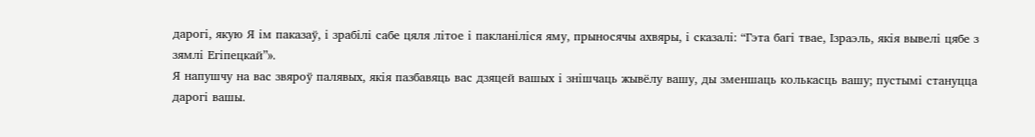дарогі, якую Я ім паказаў, і зрабілі сабе цяля літое і пакланіліся яму, прыносячы ахвяры, і сказалі: “Гэта багі твае, Ізраэль, якія вывелі цябе з зямлі Егіпецкай”».
Я напушчу на вас звяроў палявых, якія пазбавяць вас дзяцей вашых і знішчаць жывёлу вашу, ды зменшаць колькасць вашу; пустымі стануцца дарогі вашы.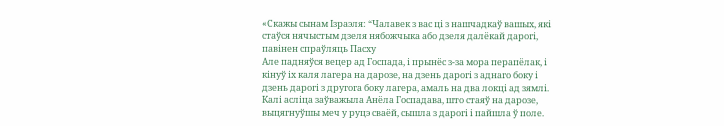«Скажы сынам Ізраэля: “Чалавек з вас ці з нашчадкаў вашых, які стаўся нячыстым дзеля нябожчыка або дзеля далёкай дарогі, павінен спраўляць Пасху
Але падняўся вецер ад Госпада, і прынёс з-за мора перапёлак, і кінуў іх каля лагера на дарозе, на дзень дарогі з аднаго боку і дзень дарогі з другога боку лагера, амаль на два локці ад зямлі.
Калі асліца заўважыла Анёла Госпадава, што стаяў на дарозе, выцягнуўшы меч у руцэ сваёй, сышла з дарогі і пайшла ў поле.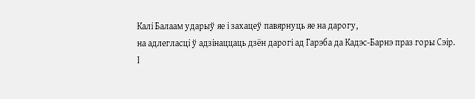Калі Балаам ударыў яе і захацеў павярнуць яе на дарогу,
на адлегласці ў адзінаццаць дзён дарогі ад Гарэба да Кадэс-Барнэ праз горы Сэір.
І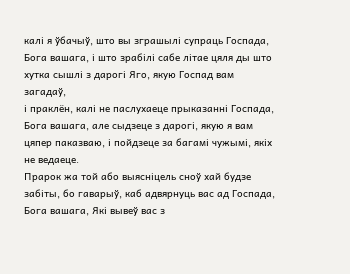калі я ўбачыў, што вы зграшылі супраць Госпада, Бога вашага, і што зрабілі сабе літае цяля ды што хутка сышлі з дарогі Яго, якую Госпад вам загадаў,
і праклён, калі не паслухаеце прыказанні Госпада, Бога вашага, але сыдзеце з дарогі, якую я вам цяпер паказваю, і пойдзеце за багамі чужымі, якіх не ведаеце.
Прарок жа той або выясніцель сноў хай будзе забіты, бо гаварыў, каб адвярнуць вас ад Госпада, Бога вашага, Які вывеў вас з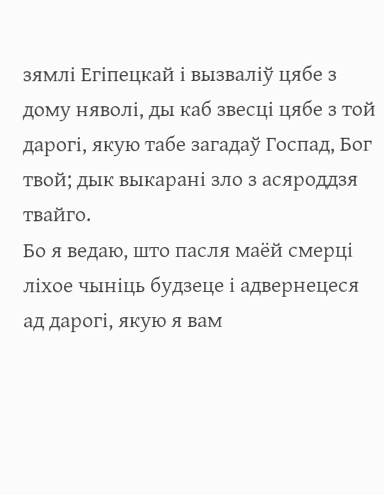зямлі Егіпецкай і вызваліў цябе з дому няволі, ды каб звесці цябе з той дарогі, якую табе загадаў Госпад, Бог твой; дык выкарані зло з асяроддзя твайго.
Бо я ведаю, што пасля маёй смерці ліхое чыніць будзеце і адвернецеся ад дарогі, якую я вам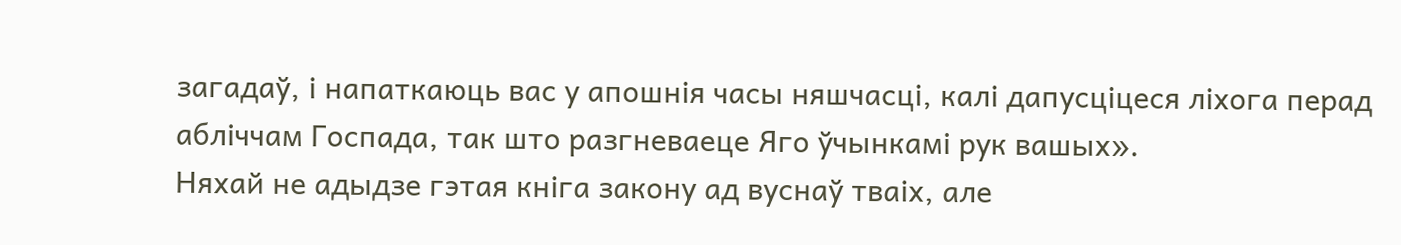загадаў, і напаткаюць вас у апошнія часы няшчасці, калі дапусціцеся ліхога перад абліччам Госпада, так што разгневаеце Яго ўчынкамі рук вашых».
Няхай не адыдзе гэтая кніга закону ад вуснаў тваіх, але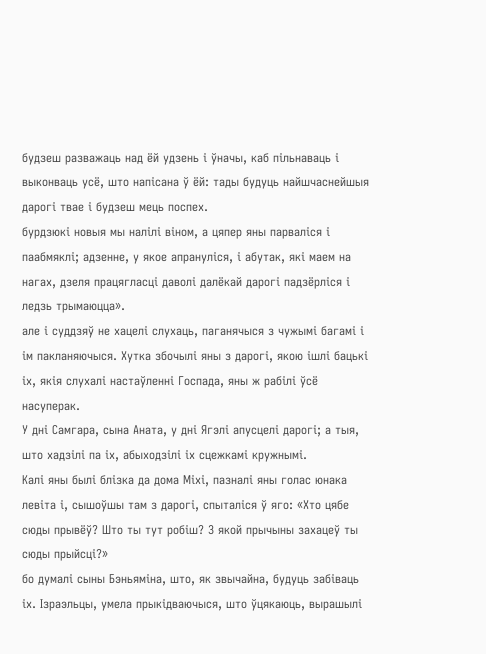будзеш разважаць над ёй удзень і ўначы, каб пільнаваць і выконваць усё, што напісана ў ёй: тады будуць найшчаснейшыя дарогі твае і будзеш мець поспех.
бурдзюкі новыя мы налілі віном, а цяпер яны парваліся і паабмяклі; адзенне, у якое апрануліся, і абутак, які маем на нагах, дзеля працягласці даволі далёкай дарогі падзёрліся і ледзь трымаюцца».
але і суддзяў не хацелі слухаць, паганячыся з чужымі багамі і ім пакланяючыся. Хутка збочылі яны з дарогі, якою ішлі бацькі іх, якія слухалі настаўленні Госпада, яны ж рабілі ўсё насуперак.
У дні Самгара, сына Аната, у дні Ягэлі апусцелі дарогі; а тыя, што хадзілі па іх, абыходзілі іх сцежкамі кружнымі.
Калі яны былі блізка да дома Міхі, пазналі яны голас юнака левіта і, сышоўшы там з дарогі, спыталіся ў яго: «Хто цябе сюды прывёў? Што ты тут робіш? З якой прычыны захацеў ты сюды прыйсці?»
бо думалі сыны Бэньяміна, што, як звычайна, будуць забіваць іх. Ізраэльцы, умела прыкідваючыся, што ўцякаюць, вырашылі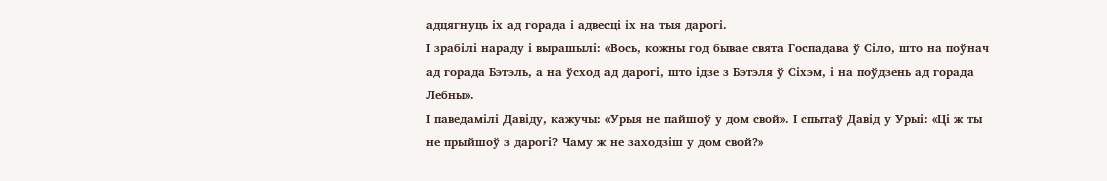адцягнуць іх ад горада і адвесці іх на тыя дарогі.
І зрабілі нараду і вырашылі: «Вось, кожны год бывае свята Госпадава ў Сіло, што на поўнач ад горада Бэтэль, а на ўсход ад дарогі, што ідзе з Бэтэля ў Сіхэм, і на поўдзень ад горада Лебны».
І паведамілі Давіду, кажучы: «Урыя не пайшоў у дом свой». І спытаў Давід у Урыі: «Ці ж ты не прыйшоў з дарогі? Чаму ж не заходзіш у дом свой?»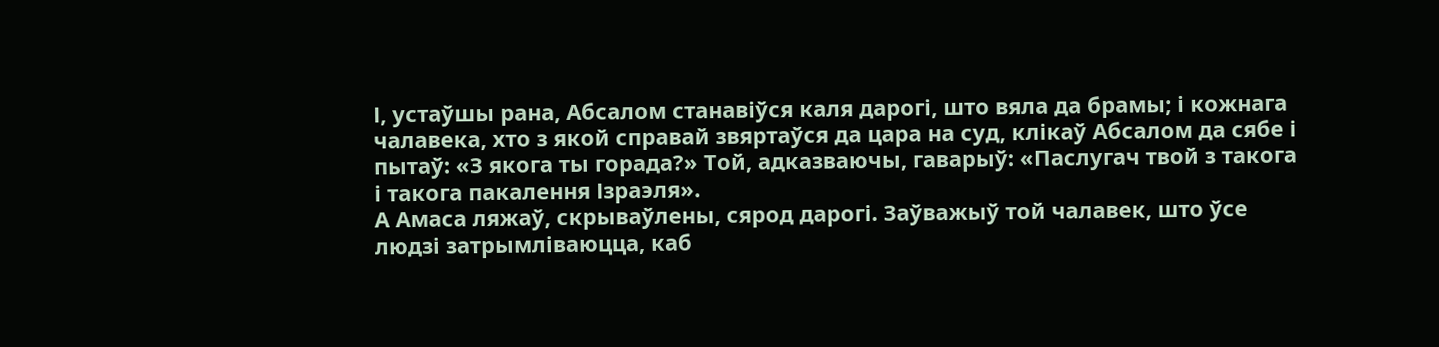І, устаўшы рана, Абсалом станавіўся каля дарогі, што вяла да брамы; і кожнага чалавека, хто з якой справай звяртаўся да цара на суд, клікаў Абсалом да сябе і пытаў: «З якога ты горада?» Той, адказваючы, гаварыў: «Паслугач твой з такога і такога пакалення Ізраэля».
А Амаса ляжаў, скрываўлены, сярод дарогі. Заўважыў той чалавек, што ўсе людзі затрымліваюцца, каб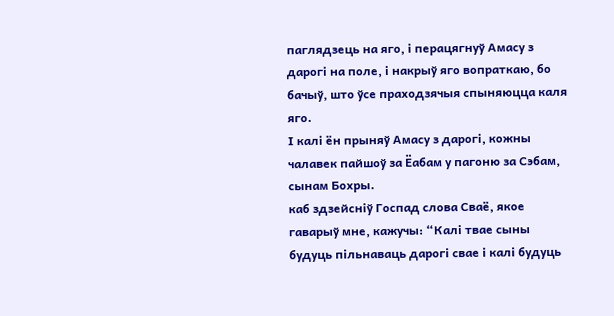паглядзець на яго, і перацягнуў Амасу з дарогі на поле, і накрыў яго вопраткаю, бо бачыў, што ўсе праходзячыя спыняюцца каля яго.
І калі ён прыняў Амасу з дарогі, кожны чалавек пайшоў за Ёабам у пагоню за Сэбам, сынам Бохры.
каб здзейсніў Госпад слова Сваё, якое гаварыў мне, кажучы: “Калі твае сыны будуць пільнаваць дарогі свае і калі будуць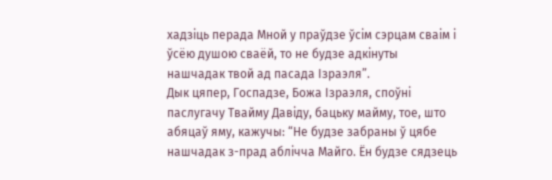хадзіць перада Мной у праўдзе ўсім сэрцам сваім і ўсёю душою сваёй, то не будзе адкінуты нашчадак твой ад пасада Ізраэля”.
Дык цяпер, Госпадзе, Божа Ізраэля, споўні паслугачу Твайму Давіду, бацьку майму, тое, што абяцаў яму, кажучы: “Не будзе забраны ў цябе нашчадак з-прад аблічча Майго. Ён будзе сядзець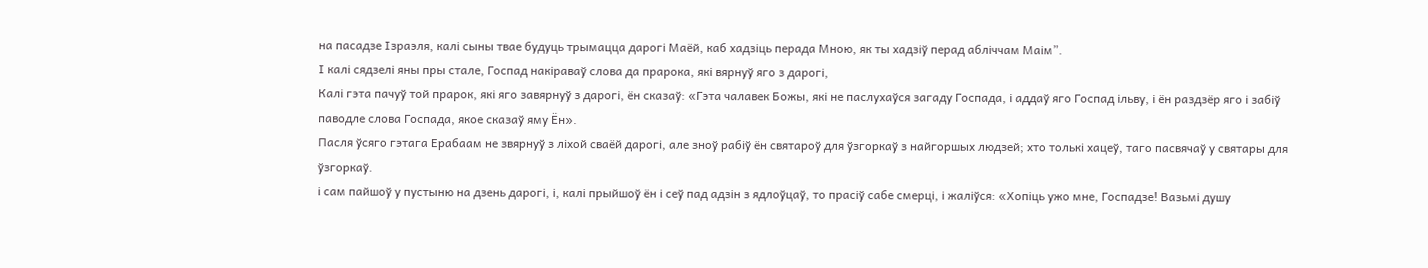на пасадзе Ізраэля, калі сыны твае будуць трымацца дарогі Маёй, каб хадзіць перада Мною, як ты хадзіў перад абліччам Маім”.
І калі сядзелі яны пры стале, Госпад накіраваў слова да прарока, які вярнуў яго з дарогі,
Калі гэта пачуў той прарок, які яго завярнуў з дарогі, ён сказаў: «Гэта чалавек Божы, які не паслухаўся загаду Госпада, і аддаў яго Госпад ільву, і ён раздзёр яго і забіў паводле слова Госпада, якое сказаў яму Ён».
Пасля ўсяго гэтага Ерабаам не звярнуў з ліхой сваёй дарогі, але зноў рабіў ён святароў для ўзгоркаў з найгоршых людзей; хто толькі хацеў, таго пасвячаў у святары для ўзгоркаў.
і сам пайшоў у пустыню на дзень дарогі, і, калі прыйшоў ён і сеў пад адзін з ядлоўцаў, то прасіў сабе смерці, і жаліўся: «Хопіць ужо мне, Госпадзе! Вазьмі душу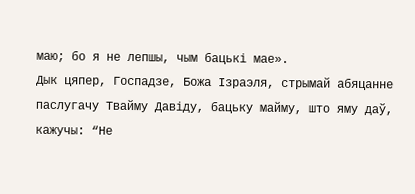маю; бо я не лепшы, чым бацькі мае».
Дык цяпер, Госпадзе, Божа Ізраэля, стрымай абяцанне паслугачу Твайму Давіду, бацьку майму, што яму даў, кажучы: “Не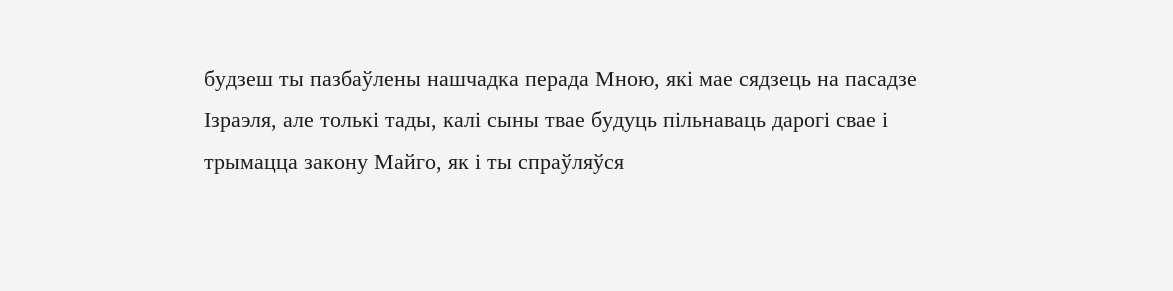будзеш ты пазбаўлены нашчадка перада Мною, які мае сядзець на пасадзе Ізраэля, але толькі тады, калі сыны твае будуць пільнаваць дарогі свае і трымацца закону Майго, як і ты спраўляўся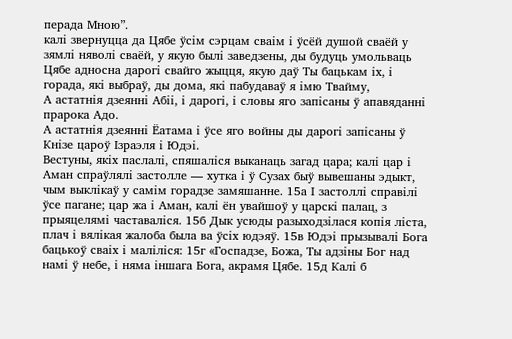перада Мною”.
калі звернуцца да Цябе ўсім сэрцам сваім і ўсёй душой сваёй у зямлі няволі сваёй, у якую былі заведзены, ды будуць умольваць Цябе адносна дарогі свайго жыцця, якую даў Ты бацькам іх, і горада, які выбраў, ды дома, які пабудаваў я імю Твайму,
А астатнія дзеянні Абіі, і дарогі, і словы яго запісаны ў апавяданні прарока Адо.
А астатнія дзеянні Ёатама і ўсе яго войны ды дарогі запісаны ў Кнізе цароў Ізраэля і Юдэі.
Вестуны, якіх паслалі, спяшаліся выканаць загад цара; калі цар і Аман спраўлялі застолле — хутка і ў Сузах быў вывешаны эдыкт, чым выклікаў у самім горадзе замяшанне. 15а І застоллі справілі ўсе пагане; цар жа і Аман, калі ён увайшоў у царскі палац, з прыяцелямі частаваліся. 15б Дык усюды разыходзілася копія ліста, плач і вялікая жалоба была ва ўсіх юдэяў. 15в Юдэі прызывалі Бога бацькоў сваіх і маліліся: 15г «Госпадзе, Божа, Ты адзіны Бог над намі ў небе, і няма іншага Бога, акрамя Цябе. 15д Калі б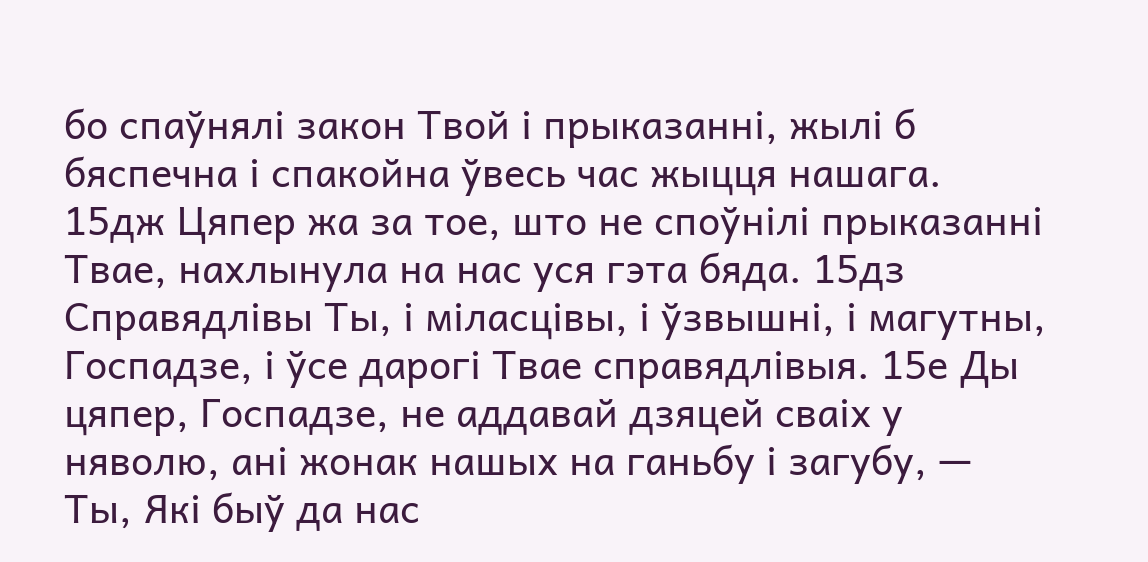бо спаўнялі закон Твой і прыказанні, жылі б бяспечна і спакойна ўвесь час жыцця нашага. 15дж Цяпер жа за тое, што не споўнілі прыказанні Твае, нахлынула на нас уся гэта бяда. 15дз Справядлівы Ты, і міласцівы, і ўзвышні, і магутны, Госпадзе, і ўсе дарогі Твае справядлівыя. 15е Ды цяпер, Госпадзе, не аддавай дзяцей сваіх у няволю, ані жонак нашых на ганьбу і загубу, — Ты, Які быў да нас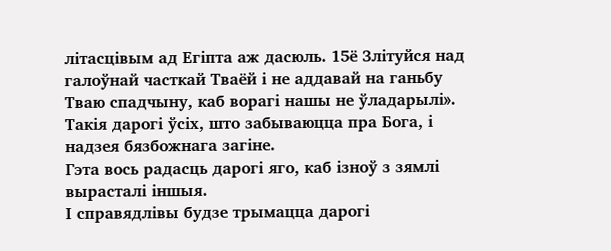літасцівым ад Егіпта аж дасюль. 15ё Злітуйся над галоўнай часткай Тваёй і не аддавай на ганьбу Тваю спадчыну, каб ворагі нашы не ўладарылі».
Такія дарогі ўсіх, што забываюцца пра Бога, і надзея бязбожнага загіне.
Гэта вось радасць дарогі яго, каб ізноў з зямлі вырасталі іншыя.
І справядлівы будзе трымацца дарогі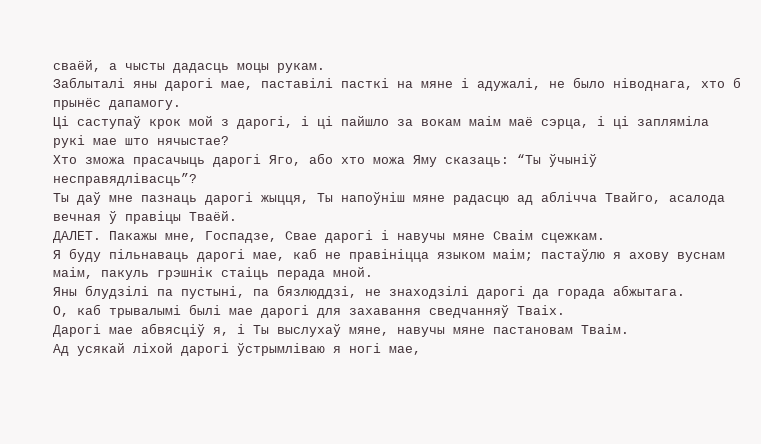сваёй, а чысты дадасць моцы рукам.
Заблыталі яны дарогі мае, паставілі пасткі на мяне і адужалі, не было ніводнага, хто б прынёс дапамогу.
Ці саступаў крок мой з дарогі, і ці пайшло за вокам маім маё сэрца, і ці запляміла рукі мае што нячыстае?
Хто зможа прасачыць дарогі Яго, або хто можа Яму сказаць: “Ты ўчыніў несправядлівасць”?
Ты даў мне пазнаць дарогі жыцця, Ты напоўніш мяне радасцю ад аблічча Твайго, асалода вечная ў правіцы Тваёй.
ДАЛЕТ. Пакажы мне, Госпадзе, Свае дарогі і навучы мяне Сваім сцежкам.
Я буду пільнаваць дарогі мае, каб не правініцца языком маім; пастаўлю я ахову вуснам маім, пакуль грэшнік стаіць перада мной.
Яны блудзілі па пустыні, па бязлюддзі, не знаходзілі дарогі да горада абжытага.
О, каб трывалымі былі мае дарогі для захавання сведчанняў Тваіх.
Дарогі мае абвясціў я, і Ты выслухаў мяне, навучы мяне пастановам Тваім.
Ад усякай ліхой дарогі ўстрымліваю я ногі мае,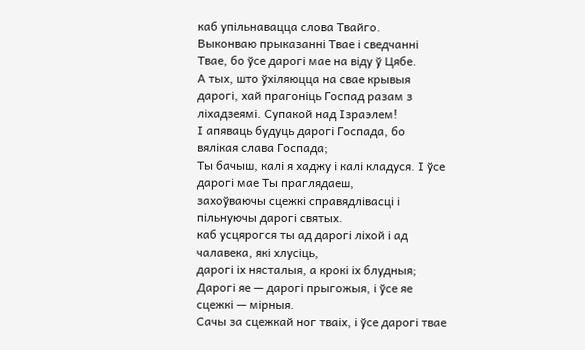каб упільнавацца слова Твайго.
Выконваю прыказанні Твае і сведчанні Твае, бо ўсе дарогі мае на віду ў Цябе.
А тых, што ўхіляюцца на свае крывыя дарогі, хай прагоніць Госпад разам з ліхадзеямі. Супакой над Ізраэлем!
І апяваць будуць дарогі Госпада, бо вялікая слава Госпада;
Ты бачыш, калі я хаджу і калі кладуся. І ўсе дарогі мае Ты праглядаеш,
захоўваючы сцежкі справядлівасці і пільнуючы дарогі святых.
каб усцярогся ты ад дарогі ліхой і ад чалавека, які хлусіць,
дарогі іх нясталыя, а крокі іх блудныя;
Дарогі яе — дарогі прыгожыя, і ўсе яе сцежкі — мірныя.
Сачы за сцежкай ног тваіх, і ўсе дарогі твае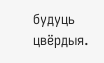будуць цвёрдыя.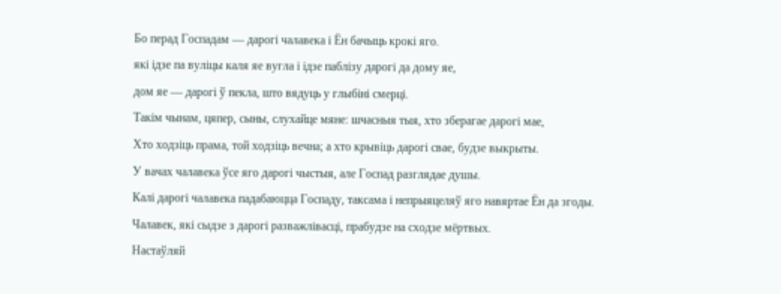Бо перад Госпадам — дарогі чалавека і Ён бачыць крокі яго.
які ідзе па вуліцы каля яе вугла і ідзе паблізу дарогі да дому яе,
дом яе — дарогі ў пекла, што вядуць у глыбіні смерці.
Такім чынам, цяпер, сыны, слухайце мяне: шчасныя тыя, хто зберагае дарогі мае,
Хто ходзіць прама, той ходзіць вечна; а хто крывіць дарогі свае, будзе выкрыты.
У вачах чалавека ўсе яго дарогі чыстыя, але Госпад разглядае душы.
Калі дарогі чалавека падабаюцца Госпаду, таксама і непрыяцеляў яго навяртае Ён да згоды.
Чалавек, які сыдзе з дарогі разважлівасці, прабудзе на сходзе мёртвых.
Настаўляй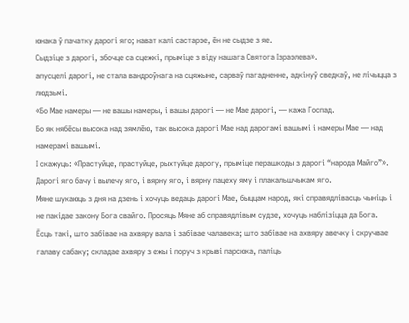юнака ў пачатку дарогі яго; нават калі састарэе, ён не сыдзе з яе.
Сыдзіце з дарогі, збочце са сцежкі, прыміце з віду нашага Святога Ізраэлева».
апусцелі дарогі, не стала вандроўнага на сцяжыне, сарваў пагадненне, адкінуў сведкаў, не лічыцца з людзьмі.
«Бо Мае намеры — не вашы намеры, і вашы дарогі — не Мае дарогі, — кажа Госпад.
Бо як нябёсы высока над зямлёю, так высока дарогі Мае над дарогамі вашымі і намеры Мае — над намерамі вашымі.
І скажуць: «Прастуйце, прастуйце, рыхтуйце дарогу, прыміце перашкоды з дарогі “народа Майго”».
Дарогі яго бачу і вылечу яго, і вярну яго, і вярну пацеху яму і плакальшчыкам яго.
Мяне шукаюць з дня на дзень і хочуць ведаць дарогі Мае, быццам народ, які справядлівасць чыніць і не пакідае закону Бога свайго. Просяць Мяне аб справядлівым судзе, хочуць наблізіцца да Бога.
Ёсць такі, што забівае на ахвяру вала і забівае чалавека; што забівае на ахвяру авечку і скручвае галаву сабаку; складае ахвяру з ежы і поруч з крыві парсюка, паліць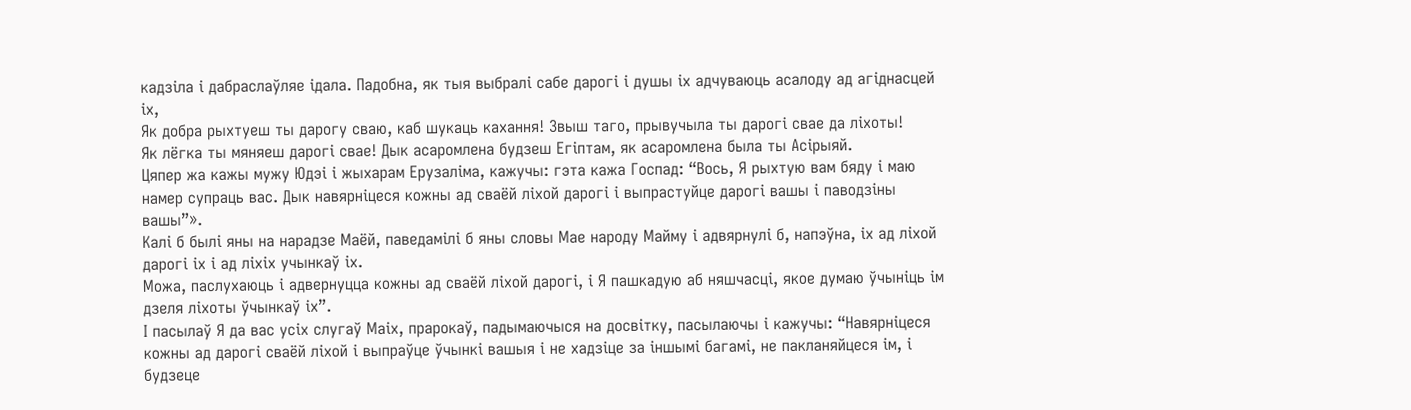кадзіла і дабраслаўляе ідала. Падобна, як тыя выбралі сабе дарогі і душы іх адчуваюць асалоду ад агіднасцей іх,
Як добра рыхтуеш ты дарогу сваю, каб шукаць кахання! Звыш таго, прывучыла ты дарогі свае да ліхоты!
Як лёгка ты мяняеш дарогі свае! Дык асаромлена будзеш Егіптам, як асаромлена была ты Асірыяй.
Цяпер жа кажы мужу Юдэі і жыхарам Ерузаліма, кажучы: гэта кажа Госпад: “Вось, Я рыхтую вам бяду і маю намер супраць вас. Дык навярніцеся кожны ад сваёй ліхой дарогі і выпрастуйце дарогі вашы і паводзіны вашы”».
Калі б былі яны на нарадзе Маёй, паведамілі б яны словы Мае народу Майму і адвярнулі б, напэўна, іх ад ліхой дарогі іх і ад ліхіх учынкаў іх.
Можа, паслухаюць і адвернуцца кожны ад сваёй ліхой дарогі, і Я пашкадую аб няшчасці, якое думаю ўчыніць ім дзеля ліхоты ўчынкаў іх”.
І пасылаў Я да вас усіх слугаў Маіх, прарокаў, падымаючыся на досвітку, пасылаючы і кажучы: “Навярніцеся кожны ад дарогі сваёй ліхой і выпраўце ўчынкі вашыя і не хадзіце за іншымі багамі, не пакланяйцеся ім, і будзеце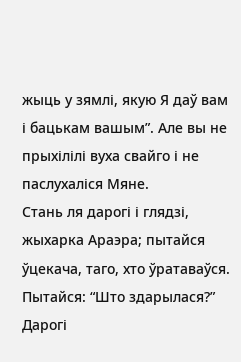жыць у зямлі, якую Я даў вам і бацькам вашым”. Але вы не прыхілілі вуха свайго і не паслухаліся Мяне.
Стань ля дарогі і глядзі, жыхарка Араэра; пытайся ўцекача, таго, хто ўратаваўся. Пытайся: “Што здарылася?”
Дарогі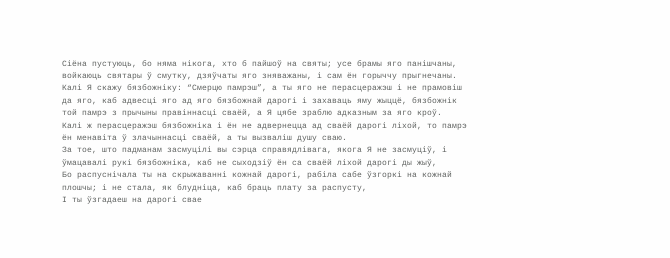Сіёна пустуюць, бо няма нікога, хто б пайшоў на святы; усе брамы яго панішчаны, войкаюць святары ў смутку, дзяўчаты яго зняважаны, і сам ён горыччу прыгнечаны.
Калі Я скажу бязбожніку: “Смерцю памрэш”, а ты яго не перасцеражэш і не прамовіш да яго, каб адвесці яго ад яго бязбожнай дарогі і захаваць яму жыццё, бязбожнік той памрэ з прычыны правіннасці сваёй, а Я цябе зраблю адказным за яго кроў.
Калі ж перасцеражэш бязбожніка і ён не адвернецца ад сваёй дарогі ліхой, то памрэ ён менавіта ў злачыннасці сваёй, а ты вызваліш душу сваю.
За тое, што падманам засмуцілі вы сэрца справядлівага, якога Я не засмуціў, і ўмацавалі рукі бязбожніка, каб не сыходзіў ён са сваёй ліхой дарогі ды жыў,
Бо распуснічала ты на скрыжаванні кожнай дарогі, рабіла сабе ўзгоркі на кожнай плошчы; і не стала, як блудніца, каб браць плату за распусту,
І ты ўзгадаеш на дарогі свае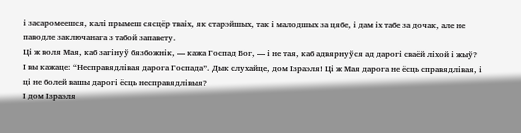і засаромеешся, калі прымеш сясцёр тваіх, як старэйшых, так і малодшых за цябе, і дам іх табе за дочак, але не паводле заключанага з табой запавету.
Ці ж воля Мая, каб загінуў бязбожнік, — кажа Госпад Бог, — і не тая, каб адвярнуўся ад дарогі сваёй ліхой і жыў?
І вы кажаце: “Несправядлівая дарога Госпада”. Дык слухайце, дом Ізраэля! Ці ж Мая дарога не ёсць справядлівая, і ці не болей вашы дарогі ёсць несправядлівыя?
І дом Ізраэля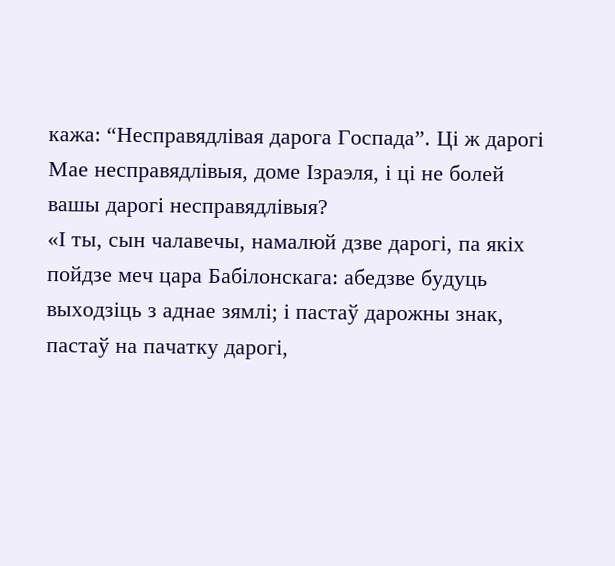кажа: “Несправядлівая дарога Госпада”. Ці ж дарогі Мае несправядлівыя, доме Ізраэля, і ці не болей вашы дарогі несправядлівыя?
«І ты, сын чалавечы, намалюй дзве дарогі, па якіх пойдзе меч цара Бабілонскага: абедзве будуць выходзіць з аднае зямлі; і пастаў дарожны знак, пастаў на пачатку дарогі,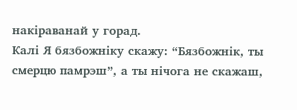накіраванай у горад.
Калі Я бязбожніку скажу: “Бязбожнік, ты смерцю памрэш”, а ты нічога не скажаш,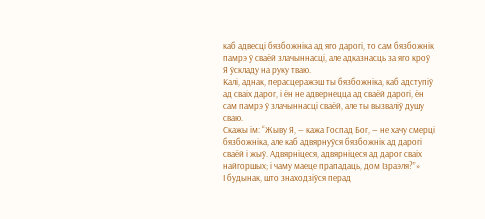каб адвесці бязбожніка ад яго дарогі, то сам бязбожнік памрэ ў сваёй злачыннасці, але адказнасць за яго кроў Я ўскладу на руку тваю.
Калі, аднак, перасцеражэш ты бязбожніка, каб адступіў ад сваіх дарог, і ён не адвернецца ад сваёй дарогі, ён сам памрэ ў злачыннасці сваёй, але ты вызваліў душу сваю.
Скажы ім: “Жыву Я, — кажа Госпад Бог, — не хачу смерці бязбожніка, але каб адвярнуўся бязбожнік ад дарогі сваёй і жыў. Адвярніцеся, адвярніцеся ад дарог сваіх найгоршых; і чаму маеце прападаць, дом Ізраэля?”»
І будынак, што знаходзіўся перад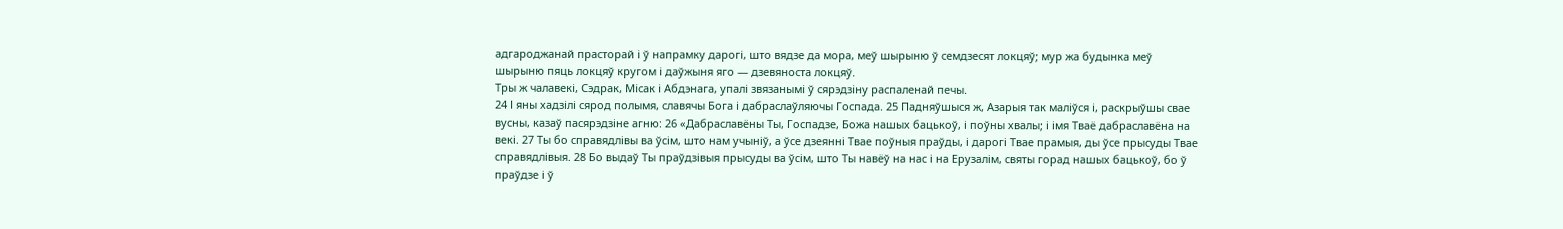адгароджанай прасторай і ў напрамку дарогі, што вядзе да мора, меў шырыню ў семдзесят локцяў; мур жа будынка меў шырыню пяць локцяў кругом і даўжыня яго — дзевяноста локцяў.
Тры ж чалавекі, Сэдрак, Місак і Абдэнага, упалі звязанымі ў сярэдзіну распаленай печы.
24 І яны хадзілі сярод полымя, славячы Бога і дабраслаўляючы Госпада. 25 Падняўшыся ж, Азарыя так маліўся і, раскрыўшы свае вусны, казаў пасярэдзіне агню: 26 «Дабраславёны Ты, Госпадзе, Божа нашых бацькоў, і поўны хвалы; і імя Тваё дабраславёна на векі. 27 Ты бо справядлівы ва ўсім, што нам учыніў, а ўсе дзеянні Твае поўныя праўды, і дарогі Твае прамыя, ды ўсе прысуды Твае справядлівыя. 28 Бо выдаў Ты праўдзівыя прысуды ва ўсім, што Ты навёў на нас і на Ерузалім, святы горад нашых бацькоў, бо ў праўдзе і ў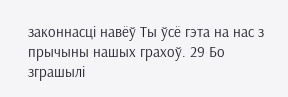законнасці навёў Ты ўсё гэта на нас з прычыны нашых грахоў. 29 Бо зграшылі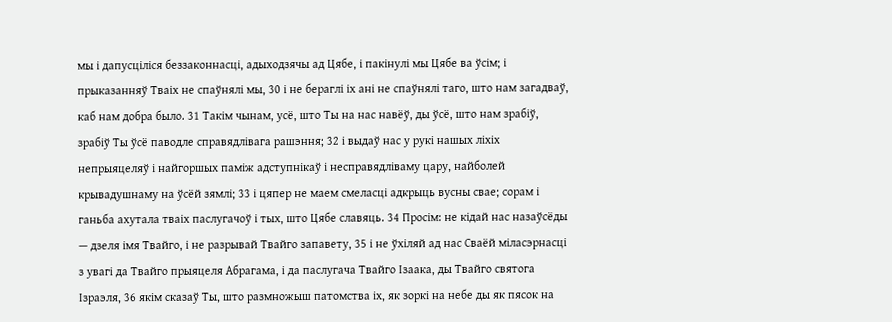мы і дапусціліся беззаконнасці, адыходзячы ад Цябе, і пакінулі мы Цябе ва ўсім; і прыказанняў Тваіх не спаўнялі мы, 30 і не бераглі іх ані не спаўнялі таго, што нам загадваў, каб нам добра было. 31 Такім чынам, усё, што Ты на нас навёў, ды ўсё, што нам зрабіў, зрабіў Ты ўсё паводле справядлівага рашэння; 32 і выдаў нас у рукі нашых ліхіх непрыяцеляў і найгоршых паміж адступнікаў і несправядліваму цару, найболей крывадушнаму на ўсёй зямлі; 33 і цяпер не маем смеласці адкрыць вусны свае; сорам і ганьба ахутала тваіх паслугачоў і тых, што Цябе славяць. 34 Просім: не кідай нас назаўсёды — дзеля імя Твайго, і не разрывай Твайго запавету, 35 і не ўхіляй ад нас Сваёй міласэрнасці з увагі да Твайго прыяцеля Абрагама, і да паслугача Твайго Ізаака, ды Твайго святога Ізраэля, 36 якім сказаў Ты, што размножыш патомства іх, як зоркі на небе ды як пясок на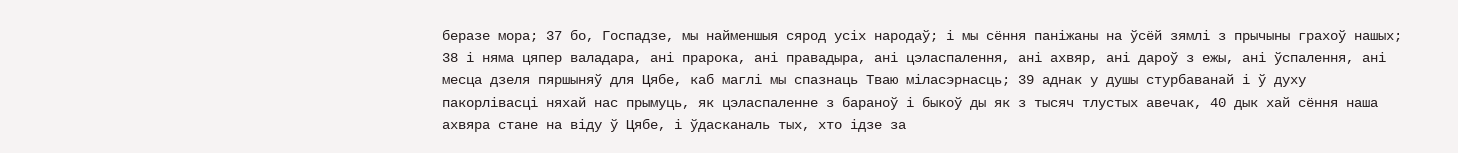беразе мора; 37 бо, Госпадзе, мы найменшыя сярод усіх народаў; і мы сёння паніжаны на ўсёй зямлі з прычыны грахоў нашых; 38 і няма цяпер валадара, ані прарока, ані правадыра, ані цэласпалення, ані ахвяр, ані дароў з ежы, ані ўспалення, ані месца дзеля пяршыняў для Цябе, каб маглі мы спазнаць Тваю міласэрнасць; 39 аднак у душы стурбаванай і ў духу пакорлівасці няхай нас прымуць, як цэласпаленне з бараноў і быкоў ды як з тысяч тлустых авечак, 40 дык хай сёння наша ахвяра стане на віду ў Цябе, і ўдасканаль тых, хто ідзе за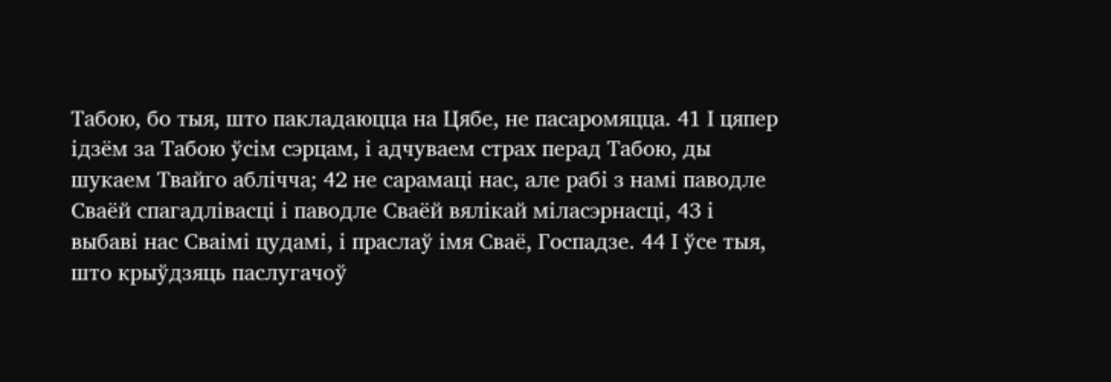Табою, бо тыя, што пакладаюцца на Цябе, не пасаромяцца. 41 І цяпер ідзём за Табою ўсім сэрцам, і адчуваем страх перад Табою, ды шукаем Твайго аблічча; 42 не сарамаці нас, але рабі з намі паводле Сваёй спагадлівасці і паводле Сваёй вялікай міласэрнасці, 43 і выбаві нас Сваімі цудамі, і праслаў імя Сваё, Госпадзе. 44 І ўсе тыя, што крыўдзяць паслугачоў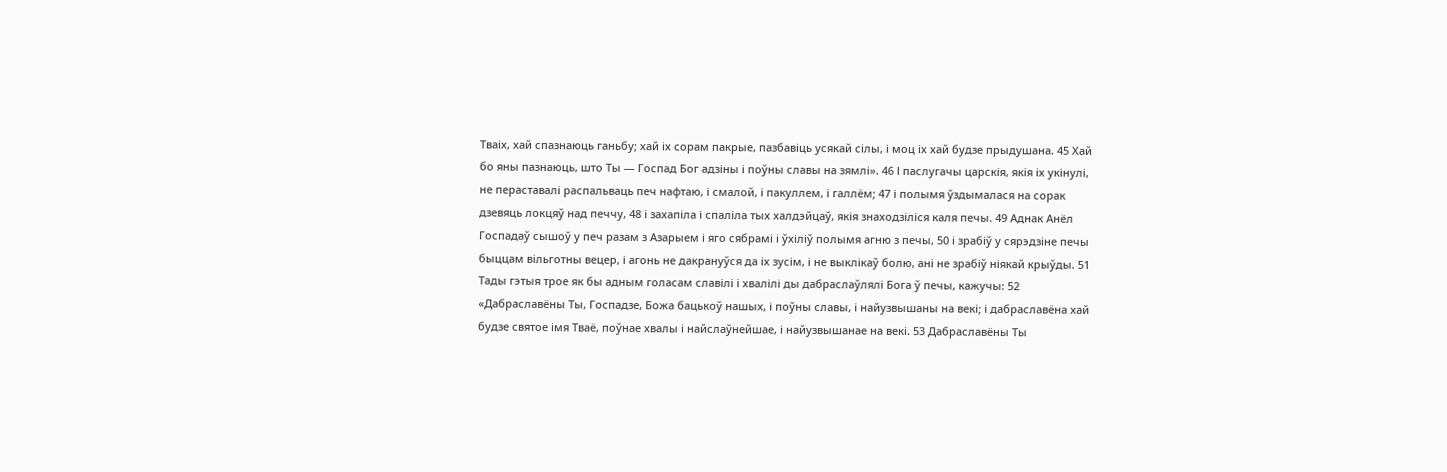Тваіх, хай спазнаюць ганьбу; хай іх сорам пакрые, пазбавіць усякай сілы, і моц іх хай будзе прыдушана. 45 Хай бо яны пазнаюць, што Ты — Госпад Бог адзіны і поўны славы на зямлі». 46 І паслугачы царскія, якія іх укінулі, не пераставалі распальваць печ нафтаю, і смалой, і пакуллем, і галлём; 47 і полымя ўздымалася на сорак дзевяць локцяў над печчу, 48 і захапіла і спаліла тых халдэйцаў, якія знаходзіліся каля печы. 49 Аднак Анёл Госпадаў сышоў у печ разам з Азарыем і яго сябрамі і ўхіліў полымя агню з печы, 50 і зрабіў у сярэдзіне печы быццам вільготны вецер, і агонь не дакрануўся да іх зусім, і не выклікаў болю, ані не зрабіў ніякай крыўды. 51 Тады гэтыя трое як бы адным голасам славілі і хвалілі ды дабраслаўлялі Бога ў печы, кажучы: 52 «Дабраславёны Ты, Госпадзе, Божа бацькоў нашых, і поўны славы, і найузвышаны на векі; і дабраславёна хай будзе святое імя Тваё, поўнае хвалы і найслаўнейшае, і найузвышанае на векі. 53 Дабраславёны Ты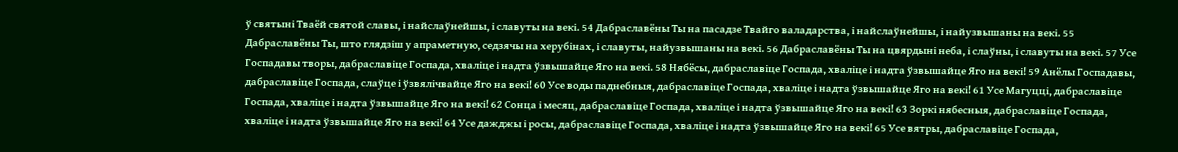ў святыні Тваёй святой славы, і найслаўнейшы, і славуты на векі. 54 Дабраславёны Ты на пасадзе Твайго валадарства, і найслаўнейшы, і найузвышаны на векі. 55 Дабраславёны Ты, што глядзіш у апраметную, седзячы на херубінах, і славуты, найузвышаны на векі. 56 Дабраславёны Ты на цвярдыні неба, і слаўны, і славуты на векі. 57 Усе Госпадавы творы, дабраславіце Госпада, хваліце і надта ўзвышайце Яго на векі. 58 Нябёсы, дабраславіце Госпада, хваліце і надта ўзвышайце Яго на векі! 59 Анёлы Госпадавы, дабраславіце Госпада, слаўце і ўзвялічвайце Яго на векі! 60 Усе воды паднебныя, дабраславіце Госпада, хваліце і надта ўзвышайце Яго на векі! 61 Усе Магуцці, дабраславіце Госпада, хваліце і надта ўзвышайце Яго на векі! 62 Сонца і месяц, дабраславіце Госпада, хваліце і надта ўзвышайце Яго на векі! 63 Зоркі нябесныя, дабраславіце Госпада, хваліце і надта ўзвышайце Яго на векі! 64 Усе дажджы і росы, дабраславіце Госпада, хваліце і надта ўзвышайце Яго на векі! 65 Усе вятры, дабраславіце Госпада,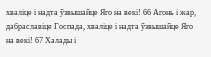хваліце і надта ўзвышайце Яго на векі! 66 Агонь і жар, дабраславіце Госпада, хваліце і надта ўзвышайце Яго на векі! 67 Халады і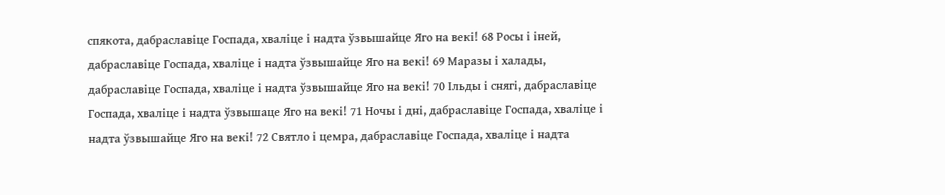спякота, дабраславіце Госпада, хваліце і надта ўзвышайце Яго на векі! 68 Росы і іней, дабраславіце Госпада, хваліце і надта ўзвышайце Яго на векі! 69 Маразы і халады, дабраславіце Госпада, хваліце і надта ўзвышайце Яго на векі! 70 Ільды і снягі, дабраславіце Госпада, хваліце і надта ўзвышаце Яго на векі! 71 Ночы і дні, дабраславіце Госпада, хваліце і надта ўзвышайце Яго на векі! 72 Святло і цемра, дабраславіце Госпада, хваліце і надта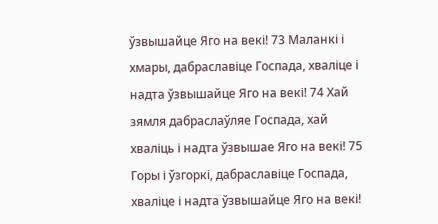ўзвышайце Яго на векі! 73 Маланкі і хмары, дабраславіце Госпада, хваліце і надта ўзвышайце Яго на векі! 74 Хай зямля дабраслаўляе Госпада, хай хваліць і надта ўзвышае Яго на векі! 75 Горы і ўзгоркі, дабраславіце Госпада, хваліце і надта ўзвышайце Яго на векі!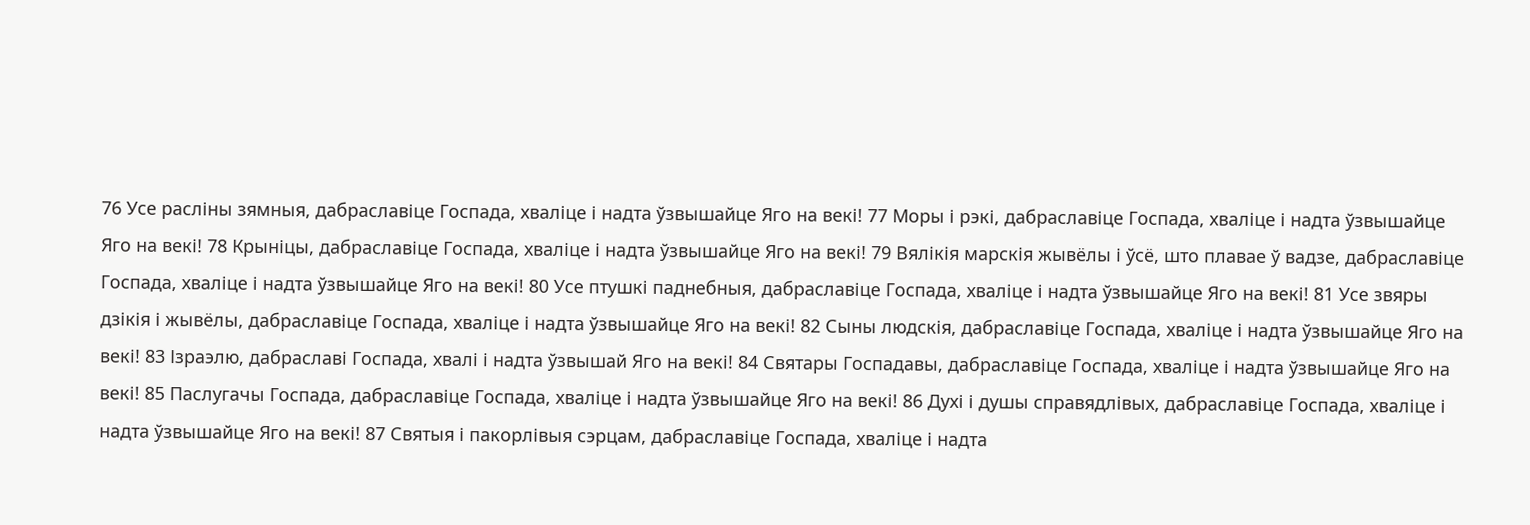76 Усе расліны зямныя, дабраславіце Госпада, хваліце і надта ўзвышайце Яго на векі! 77 Моры і рэкі, дабраславіце Госпада, хваліце і надта ўзвышайце Яго на векі! 78 Крыніцы, дабраславіце Госпада, хваліце і надта ўзвышайце Яго на векі! 79 Вялікія марскія жывёлы і ўсё, што плавае ў вадзе, дабраславіце Госпада, хваліце і надта ўзвышайце Яго на векі! 80 Усе птушкі паднебныя, дабраславіце Госпада, хваліце і надта ўзвышайце Яго на векі! 81 Усе звяры дзікія і жывёлы, дабраславіце Госпада, хваліце і надта ўзвышайце Яго на векі! 82 Сыны людскія, дабраславіце Госпада, хваліце і надта ўзвышайце Яго на векі! 83 Ізраэлю, дабраславі Госпада, хвалі і надта ўзвышай Яго на векі! 84 Святары Госпадавы, дабраславіце Госпада, хваліце і надта ўзвышайце Яго на векі! 85 Паслугачы Госпада, дабраславіце Госпада, хваліце і надта ўзвышайце Яго на векі! 86 Духі і душы справядлівых, дабраславіце Госпада, хваліце і надта ўзвышайце Яго на векі! 87 Святыя і пакорлівыя сэрцам, дабраславіце Госпада, хваліце і надта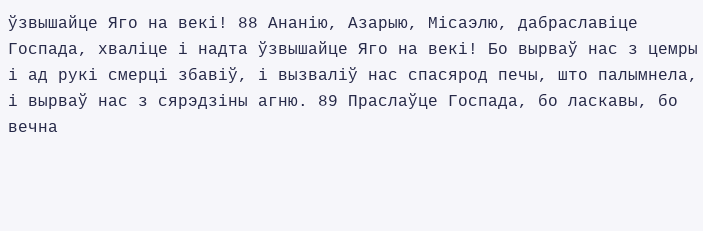ўзвышайце Яго на векі! 88 Ананію, Азарыю, Місаэлю, дабраславіце Госпада, хваліце і надта ўзвышайце Яго на векі! Бо вырваў нас з цемры і ад рукі смерці збавіў, і вызваліў нас спасярод печы, што палымнела, і вырваў нас з сярэдзіны агню. 89 Праслаўце Госпада, бо ласкавы, бо вечна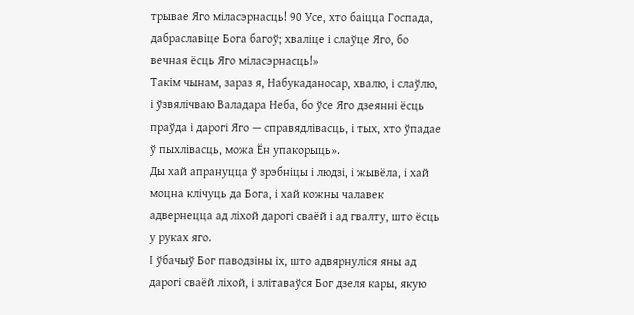трывае Яго міласэрнасць! 90 Усе, хто баіцца Госпада, дабраславіце Бога багоў; хваліце і слаўце Яго, бо вечная ёсць Яго міласэрнасць!»
Такім чынам, зараз я, Набукаданосар, хвалю, і слаўлю, і ўзвялічваю Валадара Неба, бо ўсе Яго дзеянні ёсць праўда і дарогі Яго — справядлівасць, і тых, хто ўпадае ў пыхлівасць, можа Ён упакорыць».
Ды хай апрануцца ў зрэбніцы і людзі, і жывёла, і хай моцна клічуць да Бога, і хай кожны чалавек адвернецца ад ліхой дарогі сваёй і ад гвалту, што ёсць у руках яго.
І ўбачыў Бог паводзіны іх, што адвярнуліся яны ад дарогі сваёй ліхой, і злітаваўся Бог дзеля кары, якую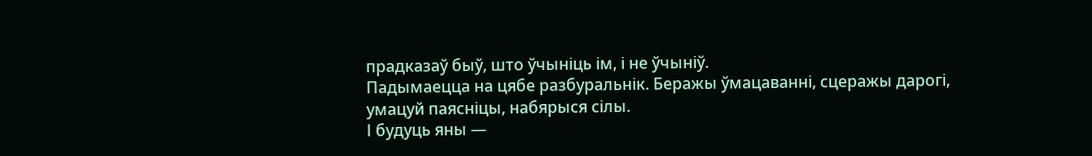прадказаў быў, што ўчыніць ім, і не ўчыніў.
Падымаецца на цябе разбуральнік. Беражы ўмацаванні, сцеражы дарогі, умацуй паясніцы, набярыся сілы.
І будуць яны —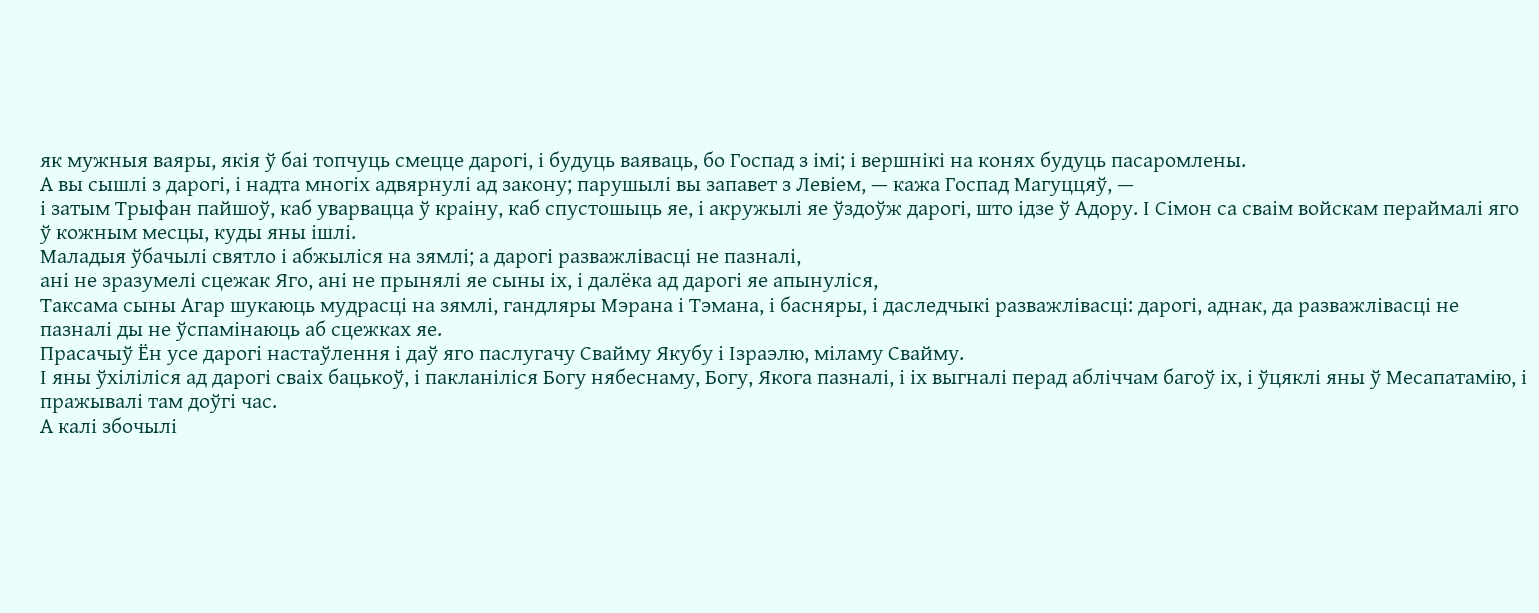як мужныя ваяры, якія ў баі топчуць смецце дарогі, і будуць ваяваць, бо Госпад з імі; і вершнікі на конях будуць пасаромлены.
А вы сышлі з дарогі, і надта многіх адвярнулі ад закону; парушылі вы запавет з Левіем, — кажа Госпад Магуццяў, —
і затым Трыфан пайшоў, каб уварвацца ў краіну, каб спустошыць яе, і акружылі яе ўздоўж дарогі, што ідзе ў Адору. І Сімон са сваім войскам пераймалі яго ў кожным месцы, куды яны ішлі.
Маладыя ўбачылі святло і абжыліся на зямлі; а дарогі разважлівасці не пазналі,
ані не зразумелі сцежак Яго, ані не прынялі яе сыны іх, і далёка ад дарогі яе апынуліся,
Таксама сыны Агар шукаюць мудрасці на зямлі, гандляры Мэрана і Тэмана, і басняры, і даследчыкі разважлівасці: дарогі, аднак, да разважлівасці не пазналі ды не ўспамінаюць аб сцежках яе.
Прасачыў Ён усе дарогі настаўлення і даў яго паслугачу Свайму Якубу і Ізраэлю, міламу Свайму.
І яны ўхіліліся ад дарогі сваіх бацькоў, і пакланіліся Богу нябеснаму, Богу, Якога пазналі, і іх выгналі перад абліччам багоў іх, і ўцяклі яны ў Месапатамію, і пражывалі там доўгі час.
А калі збочылі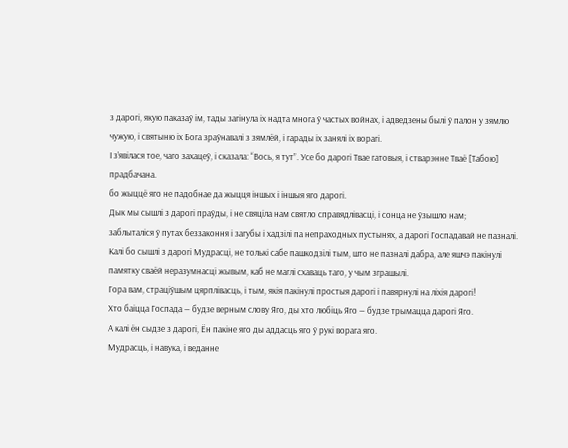з дарогі, якую паказаў ім, тады загінула іх надта многа ў частых войнах, і адведзены былі ў палон у зямлю чужую, і святыню іх Бога зраўнавалі з зямлёй, і гарады іх занялі іх ворагі.
І з’явілася тое, чаго захацеў, і сказала: “Вось, я тут”. Усе бо дарогі Твае гатовыя, і стварэнне Тваё [Табою] прадбачана.
бо жыццё яго не падобнае да жыцця іншых і іншыя яго дарогі.
Дык мы сышлі з дарогі праўды, і не свяціла нам святло справядлівасці, і сонца не ўзышло нам;
заблыталіся ў путах беззаконня і загубы і хадзілі па непраходных пустынях, а дарогі Госпадавай не пазналі.
Калі бо сышлі з дарогі Мудрасці, не толькі сабе пашкодзілі тым, што не пазналі дабра, але яшчэ пакінулі памятку сваёй неразумнасці жывым, каб не маглі схаваць таго, у чым зграшылі.
Гора вам, страціўшым цярплівасць, і тым, якія пакінулі простыя дарогі і павярнулі на ліхія дарогі!
Хто баіцца Госпада — будзе верным слову Яго, ды хто любіць Яго — будзе трымацца дарогі Яго.
А калі ён сыдзе з дарогі, Ён пакіне яго ды аддасць яго ў рукі ворага яго.
Мудрасць, і навука, і веданне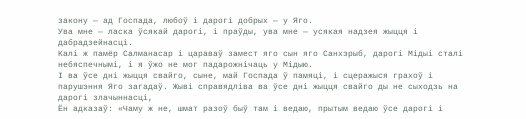закону — ад Госпада, любоў і дарогі добрых — у Яго.
Ува мне — ласка ўсякай дарогі, і праўды, ува мне — усякая надзея жыцця і дабрадзейнасці.
Калі ж памёр Салманасар і цараваў замест яго сын яго Санхэрыб, дарогі Мідыі сталі небяспечнымі, і я ўжо не мог падарожнічаць у Мідыю.
І ва ўсе дні жыцця свайго, сыне, май Госпада ў памяці, і сцеражыся грахоў і парушэння Яго загадаў. Жыві справядліва ва ўсе дні жыцця свайго ды не сыходзь на дарогі злачыннасці,
Ён адказаў: «Чаму ж не, шмат разоў быў там і ведаю, прытым ведаю ўсе дарогі і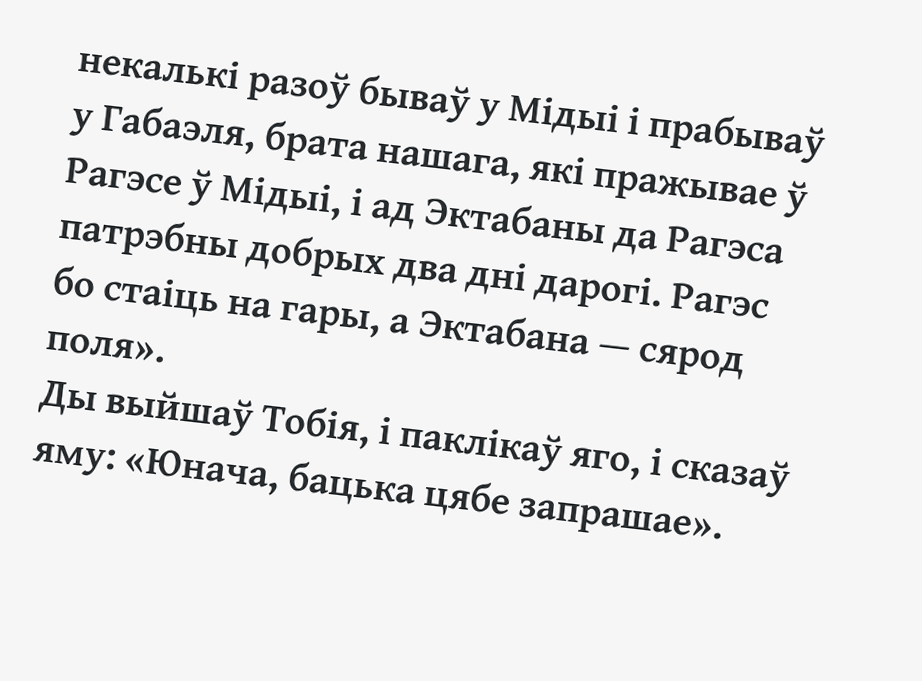некалькі разоў бываў у Мідыі і прабываў у Габаэля, брата нашага, які пражывае ў Рагэсе ў Мідыі, і ад Эктабаны да Рагэса патрэбны добрых два дні дарогі. Рагэс бо стаіць на гары, а Эктабана — сярод поля».
Ды выйшаў Тобія, і паклікаў яго, і сказаў яму: «Юнача, бацька цябе запрашае».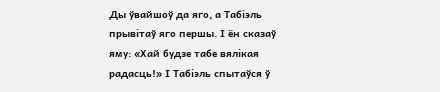Ды ўвайшоў да яго, а Табіэль прывітаў яго першы. І ён сказаў яму: «Хай будзе табе вялікая радасць!» І Табіэль спытаўся ў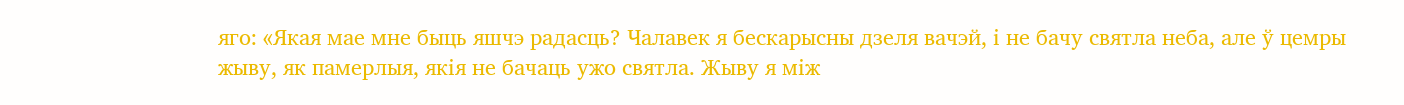яго: «Якая мае мне быць яшчэ радасць? Чалавек я бескарысны дзеля вачэй, і не бачу святла неба, але ў цемры жыву, як памерлыя, якія не бачаць ужо святла. Жыву я між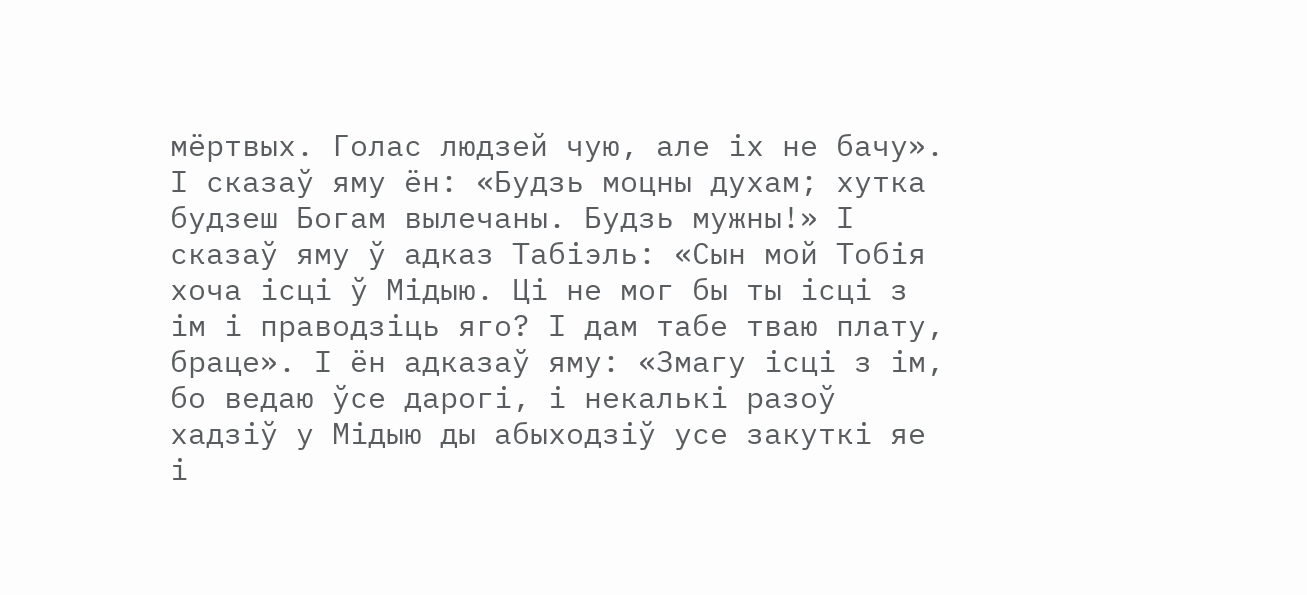мёртвых. Голас людзей чую, але іх не бачу». І сказаў яму ён: «Будзь моцны духам; хутка будзеш Богам вылечаны. Будзь мужны!» І сказаў яму ў адказ Табіэль: «Сын мой Тобія хоча ісці ў Мідыю. Ці не мог бы ты ісці з ім і праводзіць яго? І дам табе тваю плату, браце». І ён адказаў яму: «Змагу ісці з ім, бо ведаю ўсе дарогі, і некалькі разоў хадзіў у Мідыю ды абыходзіў усе закуткі яе і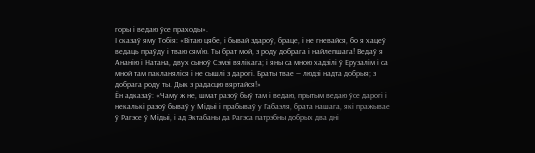горы і ведаю ўсе праходы».
І сказаў яму Тобія: «Вітаю цябе, і бывай здароў, браце, і не гневайся, бо я хацеў ведаць праўду і тваю сям’ю. Ты брат мой, з роду добрага і найлепшага! Ведаў я Ананію і Натана, двух сыноў Сэмэі вялікага; і яны са мною хадзілі ў Ерузалім і са мной там пакланяліся і не сышлі з дарогі. Браты твае — людзі надта добрыя; з добрага роду ты. Дык з радасцю вяртайся!»
Ён адказаў: «Чаму ж не, шмат разоў быў там і ведаю, прытым ведаю ўсе дарогі і некалькі разоў бываў у Мідыі і прабываў у Габаэля, брата нашага, які пражывае ў Рагэсе ў Мідыі, і ад Эктабаны да Рагэса патрэбны добрых два дні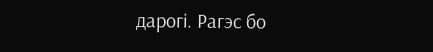дарогі. Рагэс бо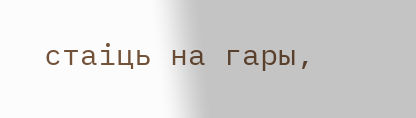стаіць на гары,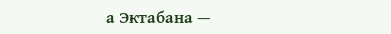а Эктабана —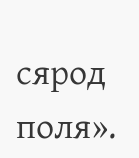сярод поля».